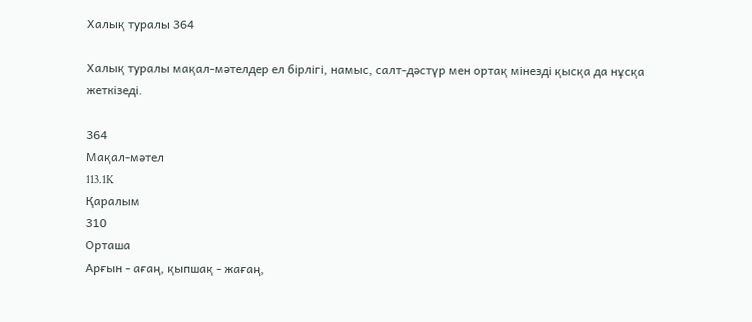Халық туралы 364

Халық туралы мақал-мәтелдер ел бірлігі, намыс, салт-дәстүр мен ортақ мінезді қысқа да нұсқа жеткізеді.

364
Мақал-мәтел
113.1K
Қаралым
310
Орташа
Арғын - ағаң, қыпшақ - жағаң,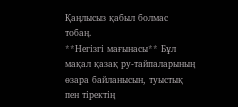Қаңлысыз қабыл болмас тобаң.
**Негізгі мағынасы** Бұл мақал қазақ ру-тайпаларының өзара байланысын, туыстық пен тіректің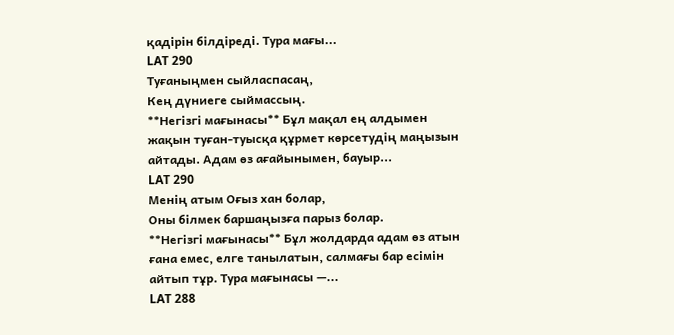қадірін білдіреді. Тура мағы...
LAT 290
Туғаныңмен сыйласпасаң,
Кең дүниеге сыймассың.
**Негізгі мағынасы** Бұл мақал ең алдымен жақын туған-туысқа құрмет көрсетудің маңызын айтады. Адам өз ағайынымен, бауыр...
LAT 290
Менің атым Оғыз хан болар,
Оны білмек баршаңызға парыз болар.
**Негізгі мағынасы** Бұл жолдарда адам өз атын ғана емес, елге танылатын, салмағы бар есімін айтып тұр. Тура мағынасы —...
LAT 288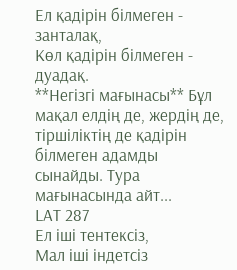Ел қадірін білмеген - занталақ,
Көл қадірін білмеген - дуадақ.
**Негізгі мағынасы** Бұл мақал елдің де, жердің де, тіршіліктің де қадірін білмеген адамды сынайды. Тура мағынасында айт...
LAT 287
Ел іші тентексіз,
Мал іші індетсіз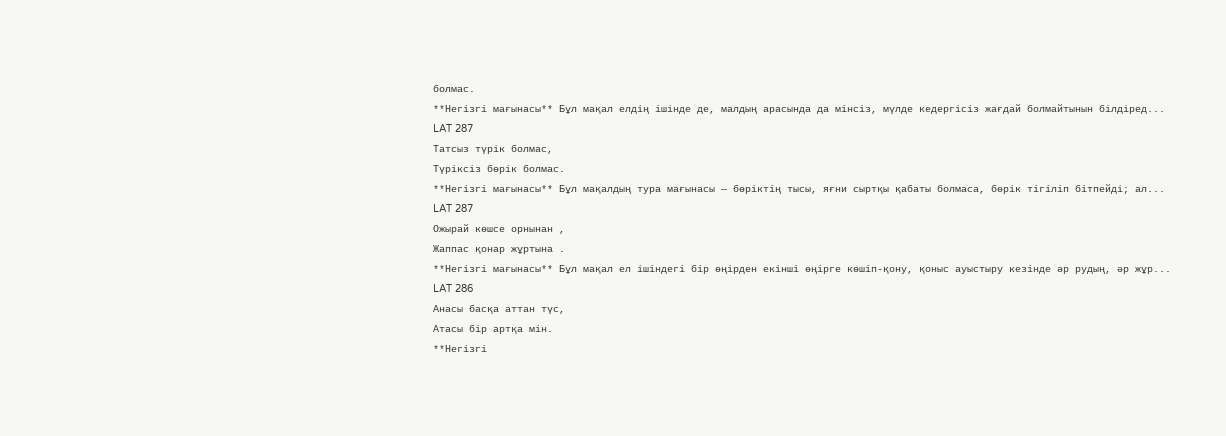болмас.
**Негізгі мағынасы** Бұл мақал елдің ішінде де, малдың арасында да мінсіз, мүлде кедергісіз жағдай болмайтынын білдіред...
LAT 287
Татсыз түрік болмас,
Түріксіз бөрік болмас.
**Негізгі мағынасы** Бұл мақалдың тура мағынасы — бөріктің тысы, яғни сыртқы қабаты болмаса, бөрік тігіліп бітпейді; ал...
LAT 287
Ожырай көшсе орнынан ,
Жаппас қонар жұртына .
**Негізгі мағынасы** Бұл мақал ел ішіндегі бір өңірден екінші өңірге көшіп-қону, қоныс ауыстыру кезінде әр рудың, әр жұр...
LAT 286
Анасы басқа аттан түс,
Атасы бір артқа мін.
**Негізгі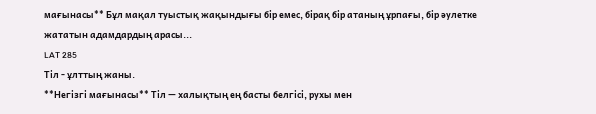мағынасы** Бұл мақал туыстық жақындығы бір емес, бірақ бір атаның ұрпағы, бір әулетке жататын адамдардың арасы...
LAT 285
Тіл - ұлттың жаны.
**Негізгі мағынасы** Тіл — халықтың ең басты белгісі, рухы мен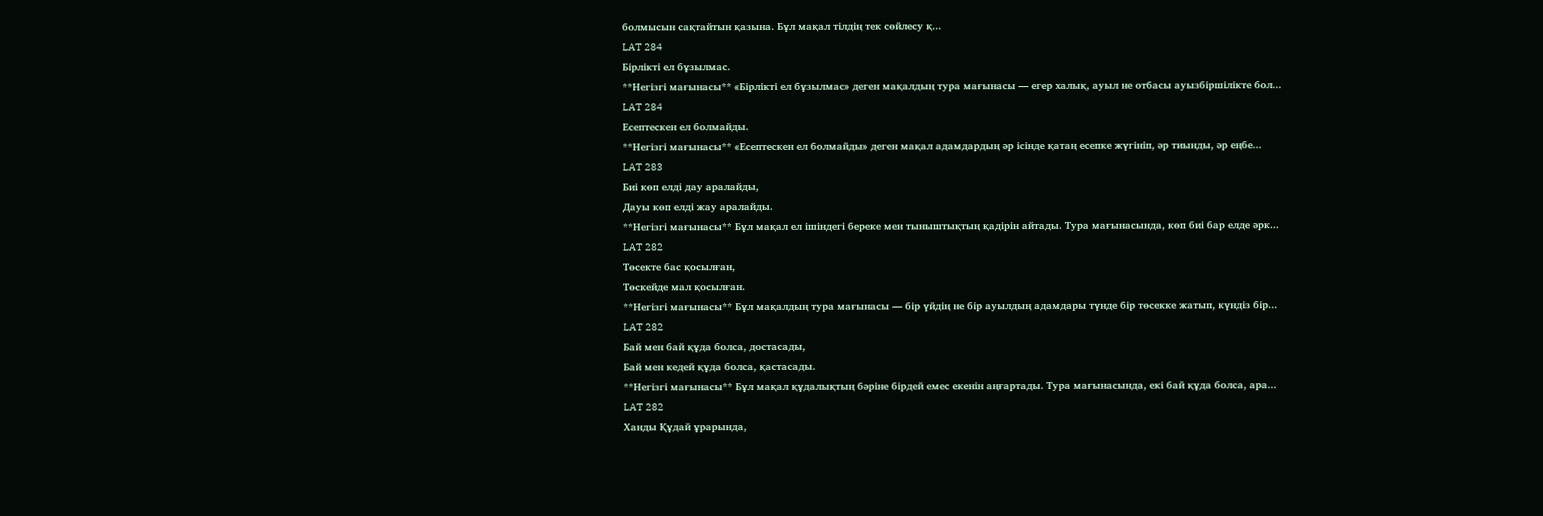болмысын сақтайтын қазына. Бұл мақал тілдің тек сөйлесу қ...
LAT 284
Бірлікті ел бұзылмас.
**Негізгі мағынасы** «Бірлікті ел бұзылмас» деген мақалдың тура мағынасы — егер халық, ауыл не отбасы ауызбіршілікте бол...
LAT 284
Есептескен ел болмайды.
**Негізгі мағынасы** «Есептескен ел болмайды» деген мақал адамдардың әр ісінде қатаң есепке жүгініп, әр тиынды, әр еңбе...
LAT 283
Биі көп елді дау аралайды,
Дауы көп елді жау аралайды.
**Негізгі мағынасы** Бұл мақал ел ішіндегі береке мен тыныштықтың қадірін айтады. Тура мағынасында, көп биі бар елде әрк...
LAT 282
Төсекте бас қосылған,
Төскейде мал қосылған.
**Негізгі мағынасы** Бұл мақалдың тура мағынасы — бір үйдің не бір ауылдың адамдары түнде бір төсекке жатып, күндіз бір...
LAT 282
Бай мен бай құда болса, достасады,
Бай мен кедей құда болса, қастасады.
**Негізгі мағынасы** Бұл мақал құдалықтың бәріне бірдей емес екенін аңғартады. Тура мағынасында, екі бай құда болса, ара...
LAT 282
Ханды Құдай ұрарында,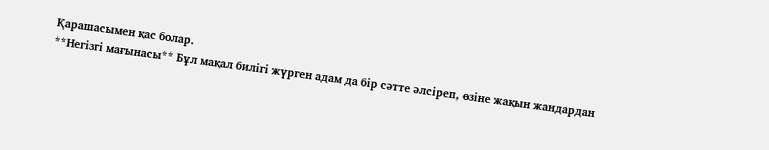Қарашасымен қас болар.
**Негізгі мағынасы** Бұл мақал билігі жүрген адам да бір сәтте әлсіреп, өзіне жақын жандардан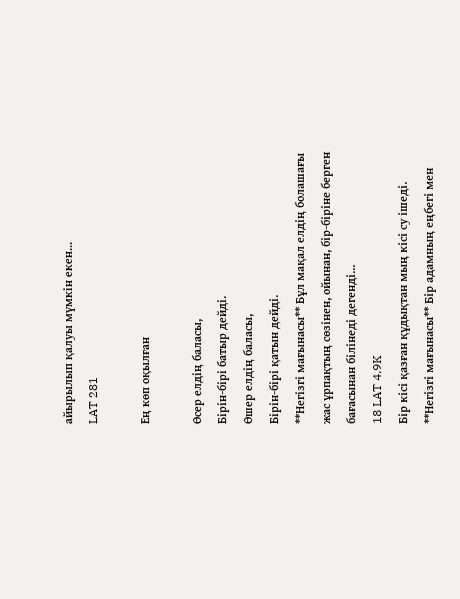айырылып қалуы мүмкін екен...
LAT 281

Ең көп оқылған

Өсер елдің баласы,
Бірін-бірі батыр дейді.
Өшер елдің баласы,
Бірін-бірі қатын дейді.
**Негізгі мағынасы** Бұл мақал елдің болашағы жас ұрпақтың сөзінен, ойынан, бір-біріне берген бағасынан білінеді дегенді...
18 LAT 4.9K
Бір кісі қазған құдықтан мың кісі су ішеді.
**Негізгі мағынасы** Бір адамның еңбегі мен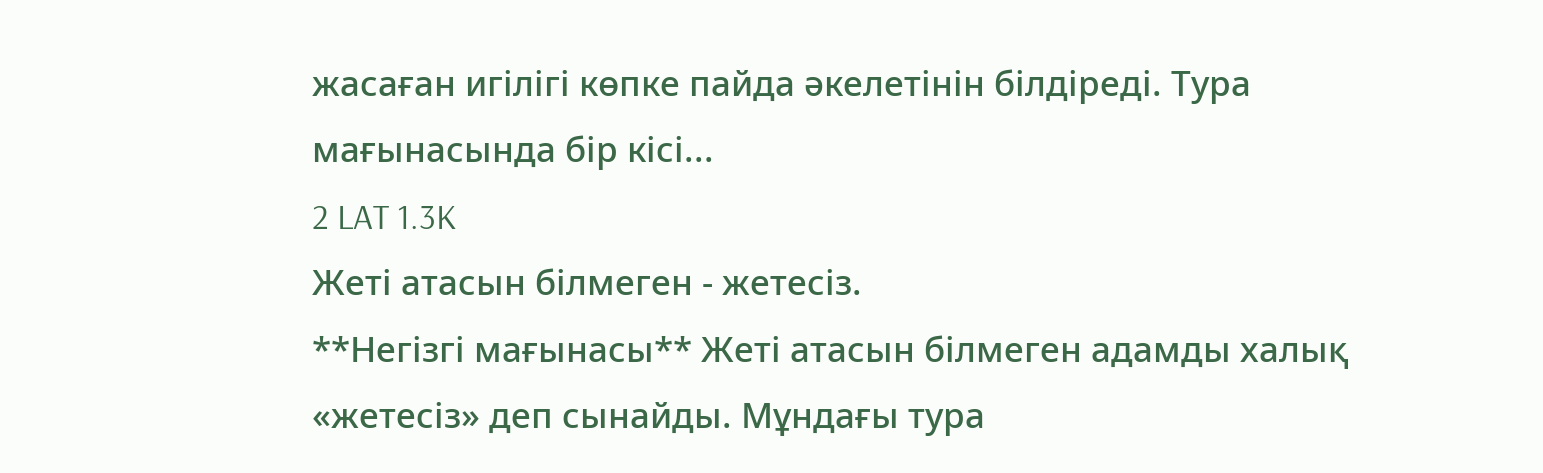жасаған игілігі көпке пайда әкелетінін білдіреді. Тура мағынасында бір кісі...
2 LAT 1.3K
Жеті атасын білмеген - жетесіз.
**Негізгі мағынасы** Жеті атасын білмеген адамды халық «жетесіз» деп сынайды. Мұндағы тура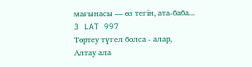мағынасы — өз тегін, ата-баба...
3 LAT 997
Төртеу түгел болса - алар,
Алтау ала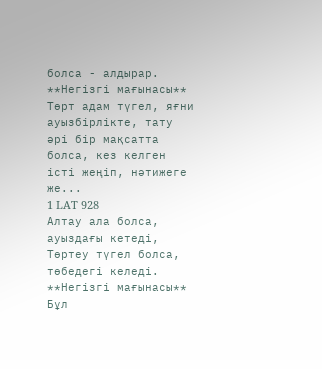болса - алдырар.
**Негізгі мағынасы** Төрт адам түгел, яғни ауызбірлікте, тату әрі бір мақсатта болса, кез келген істі жеңіп, нәтижеге же...
1 LAT 928
Алтау ала болса, ауыздағы кетеді,
Төртеу түгел болса, төбедегі келеді.
**Негізгі мағынасы** Бұл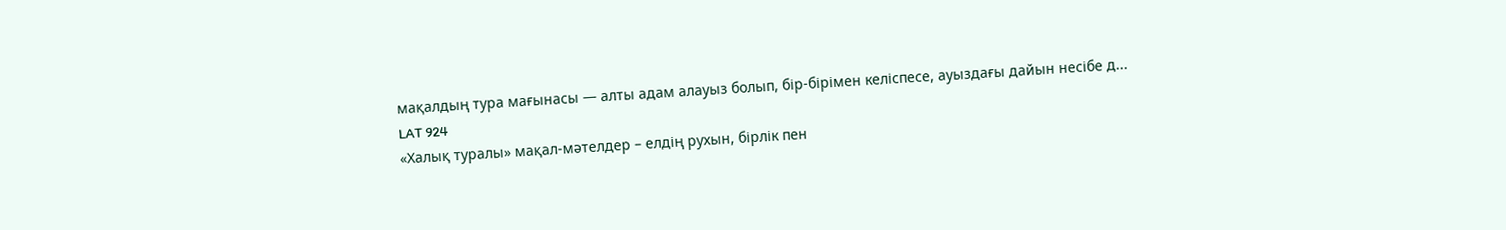мақалдың тура мағынасы — алты адам алауыз болып, бір-бірімен келіспесе, ауыздағы дайын несібе д...
LAT 924
«Халық туралы» мақал-мәтелдер – елдің рухын, бірлік пен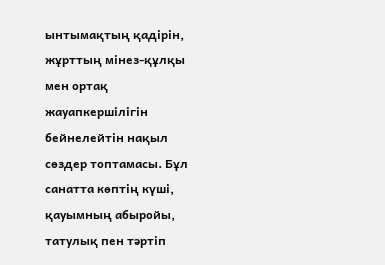ынтымақтың қадірін, жұрттың мінез-құлқы мен ортақ жауапкершілігін бейнелейтін нақыл сөздер топтамасы. Бұл санатта көптің күші, қауымның абыройы, татулық пен тәртіп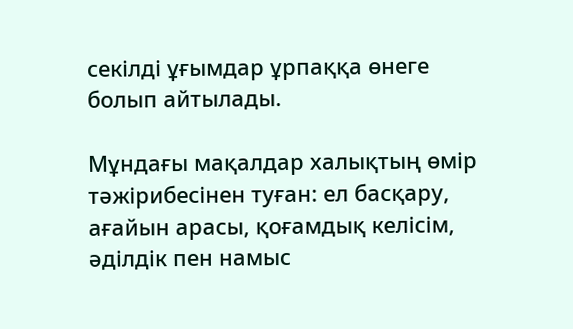секілді ұғымдар ұрпаққа өнеге болып айтылады.

Мұндағы мақалдар халықтың өмір тәжірибесінен туған: ел басқару, ағайын арасы, қоғамдық келісім, әділдік пен намыс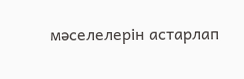мәселелерін астарлап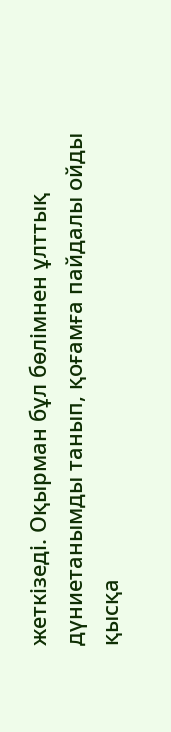жеткізеді. Оқырман бұл бөлімнен ұлттық дүниетанымды танып, қоғамға пайдалы ойды қысқа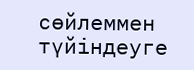сөйлеммен түйіндеуге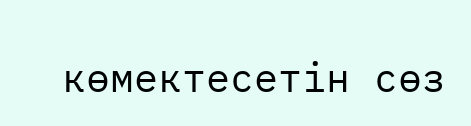көмектесетін сөз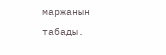маржанын табады.